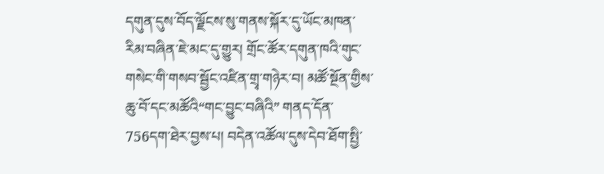དགུན་དུས་བོད་ལྗོངས་སུ་གནས་སྐོར་དུ་ཡོང་མཁན་རིམ་བཞིན་ཇེ་མང་དུ་གྱུར། གྲོང་ཚོར་དགུན་ཁའི་གུང་གསེང་གི་གསབ་སྦྱོང་འཛིན་གྲྭ་གཉེར་བ། མཚོ་སྔོན་གྱིས་ཆུ་བོ་དང་མཚོའི“གང་བྱུང་བཞིའི” གནད་དོན་756དག་ཐེར་བྱས་པ། བདེན་འཚོལ་དུས་དེབ་ཐོག་སྤྱི་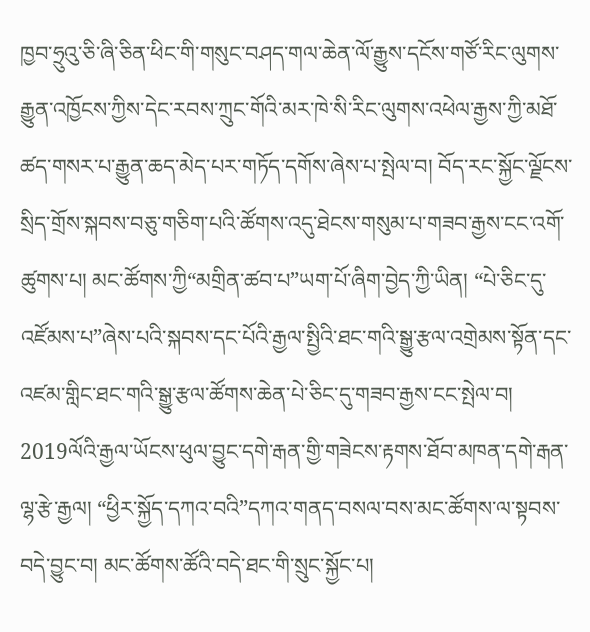ཁྱབ་ཧྲུའུ་ཅི་ཞི་ཅིན་ཕིང་གི་གསུང་བཤད་གལ་ཆེན་ལོ་རྒྱུས་དངོས་གཙོ་རིང་ལུགས་རྒྱུན་འཁྱོངས་ཀྱིས་དེང་རབས་ཀྲུང་གོའི་མར་ཁེ་སི་རིང་ལུགས་འཕེལ་རྒྱས་ཀྱི་མཐོ་ཚད་གསར་པ་རྒྱུན་ཆད་མེད་པར་གཏོད་དགོས་ཞེས་པ་སྤེལ་བ། བོད་རང་སྐྱོང་ལྗོངས་སྲིད་གྲོས་སྐབས་བཅུ་གཅིག་པའི་ཚོགས་འདུ་ཐེངས་གསུམ་པ་གཟབ་རྒྱས་ངང་འགོ་ཚུགས་པ། མང་ཚོགས་ཀྱི“མགྲིན་ཚབ་པ”ཡག་པོ་ཞིག་བྱེད་ཀྱི་ཡིན། “པེ་ཅིང་དུ་འཛོམས་པ”ཞེས་པའི་སྐབས་དང་པོའི་རྒྱལ་སྤྱིའི་ཐང་གའི་སྒྱུ་རྩལ་འགྲེམས་སྟོན་དང་འཛམ་གླིང་ཐང་གའི་སྒྱུ་རྩལ་ཚོགས་ཆེན་པེ་ཅིང་དུ་གཟབ་རྒྱས་ངང་སྤེལ་བ། 2019ལོའི་རྒྱལ་ཡོངས་ཕུལ་བྱུང་དགེ་རྒན་གྱི་གཟེངས་རྟགས་ཐོབ་མཁན་དགེ་རྒན་ལྷ་རྩེ་རྒྱལ། “ཕྱིར་སྐྱོད་དཀའ་བའི”དཀའ་གནད་བསལ་བས་མང་ཚོགས་ལ་སྟབས་བདེ་བྱུང་བ། མང་ཚོགས་ཚོའི་བདེ་ཐང་གི་སྲུང་སྐྱོང་པ།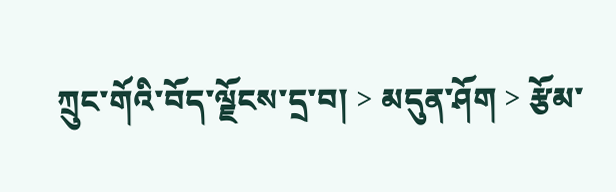ཀྲུང་གོའི་བོད་ལྗོངས་དྲ་བ། > མདུན་ཤོག > རྩོམ་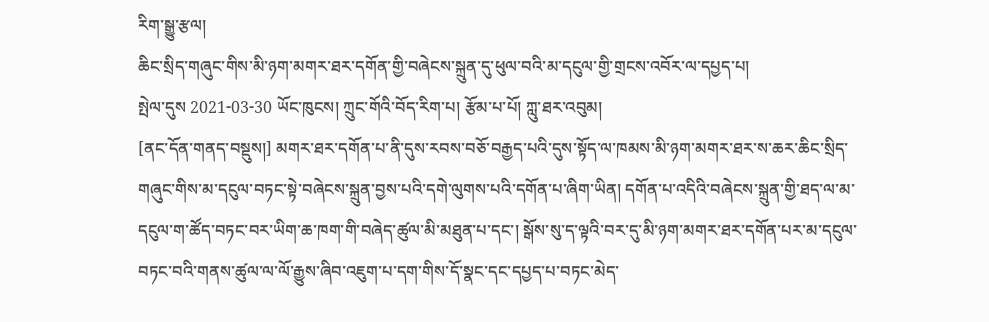རིག་སྒྱུ་རྩལ།
ཆིང་སྲིད་གཞུང་གིས་མི་ཉག་མགར་ཐར་དགོན་གྱི་བཞེངས་སྐྲུན་དུ་ཕུལ་བའི་མ་དངུལ་གྱི་གྲངས་འབོར་ལ་དཔྱད་པ།
སྤེལ་དུས 2021-03-30 ཡོང་ཁུངས། ཀྲུང་གོའི་བོད་རིག་པ། རྩོམ་པ་པོ། ཀླུ་ཐར་འབུམ།
[ནང་དོན་གནད་བསྡུས།] མགར་ཐར་དགོན་པ་ནི་དུས་རབས་བཅོ་བརྒྱད་པའི་དུས་སྟོད་ལ་ཁམས་མི་ཉག་མགར་ཐར་ས་ཆར་ཆིང་སྲིད་གཞུང་གིས་མ་དངུལ་བཏང་སྟེ་བཞེངས་སྐྲུན་བྱས་པའི་དགེ་ལུགས་པའི་དགོན་པ་ཞིག་ཡིན། དགོན་པ་འདིའི་བཞེངས་སྐྲུན་གྱི་ཐད་ལ་མ་དངུལ་ག་ཚོད་བཏང་བར་ཡིག་ཆ་ཁག་གི་བཞེད་ཚུལ་མི་མཐུན་པ་དང་། སྒོས་སུ་ད་ལྟའི་བར་དུ་མི་ཉག་མགར་ཐར་དགོན་པར་མ་དངུལ་བཏང་བའི་གནས་ཚུལ་ལ་ལོ་རྒྱུས་ཞིབ་འཇུག་པ་དག་གིས་དོ་སྣང་དང་དཔྱད་པ་བཏང་མེད་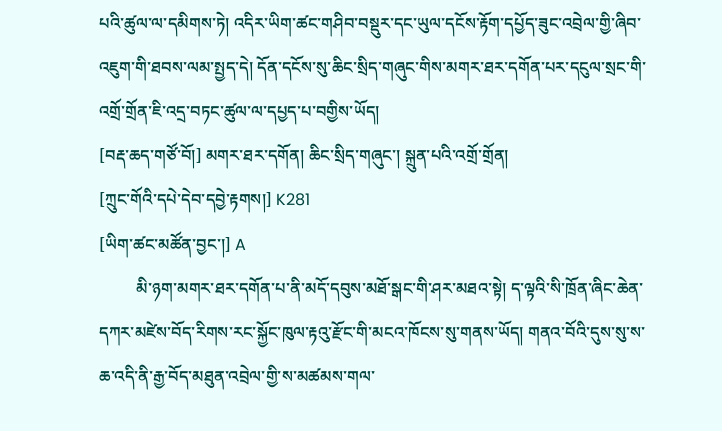པའི་ཚུལ་ལ་དམིགས་ཏེ། འདིར་ཡིག་ཚང་གཤིབ་བསྡུར་དང་ཡུལ་དངོས་རྟོག་དཔྱོད་ཟུང་འབྲེལ་གྱི་ཞིབ་འཇུག་གི་ཐབས་ལམ་སྤྱད་དེ། དོན་དངོས་སུ་ཆིང་སྲིད་གཞུང་གིས་མགར་ཐར་དགོན་པར་དངུལ་སྲང་གི་འགྲོ་གྲོན་ཇི་འདྲ་བཏང་ཚུལ་ལ་དཔྱད་པ་བགྱིས་ཡོད།
[བརྡ་ཆད་གཙོ་བོ།] མགར་ཐར་དགོན། ཆིང་སྲིད་གཞུང་། སྐྲུན་པའི་འགྲོ་གྲོན།
[ཀྲུང་གོའི་དཔེ་དེབ་དབྱེ་རྟགས།] K281
[ཡིག་ཚང་མཚོན་བྱང་།] A
         མི་ཉག་མགར་ཐར་དགོན་པ་ནི་མདོ་དབུས་མཐོ་སྒང་གི་ཤར་མཐའ་སྟེ། ད་ལྟའི་སི་ཁྲོན་ཞིང་ཆེན་དཀར་མཛེས་བོད་རིགས་རང་སྐྱོང་ཁུལ་རྟའུ་རྫོང་གི་མངའ་ཁོངས་སུ་གནས་ཡོད། གནའ་བོའི་དུས་སུ་ས་ཆ་འདི་ནི་རྒྱ་བོད་མཐུན་འབྲེལ་གྱི་ས་མཚམས་གལ་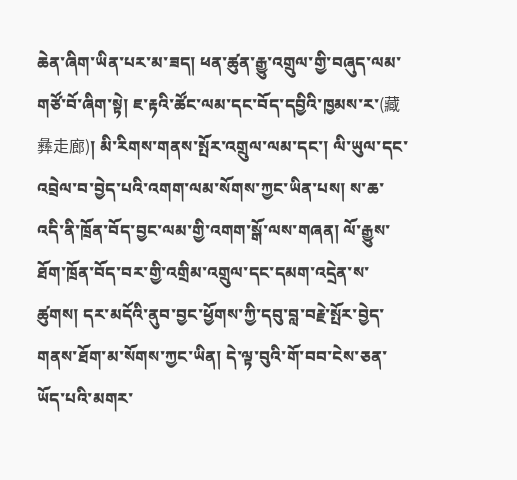ཆེན་ཞིག་ཡིན་པར་མ་ཟད། ཕན་ཚུན་རྒྱུ་འགྲུལ་གྱི་བཞུད་ལམ་གཙོ་བོ་ཞིག་སྟེ། ཇ་རྟའི་ཚོང་ལམ་དང་བོད་དབྱིའི་ཁྱམས་ར་(藏彝走廊)། མི་རིགས་གནས་སྤོར་འགྲུལ་ལམ་དང་། ལི་ཡུལ་དང་འབྲེལ་བ་བྱེད་པའི་འགག་ལམ་སོགས་ཀྱང་ཡིན་པས། ས་ཆ་འདི་ནི་ཁྲོན་བོད་བྱང་ལམ་གྱི་འགག་སྒོ་ལས་གཞན། ལོ་རྒྱུས་ཐོག་ཁྲོན་བོད་བར་གྱི་འགྲིམ་འགྲུལ་དང་དམག་འདྲེན་ས་ཚུགས། དར་མདོའི་ནུབ་བྱང་ཕྱོགས་ཀྱི་དབུ་བླ་བརྗེ་སྤོར་བྱེད་གནས་ཐོག་མ་སོགས་ཀྱང་ཡིན། དེ་ལྟ་བུའི་གོ་བབ་ངེས་ཅན་ཡོད་པའི་མགར་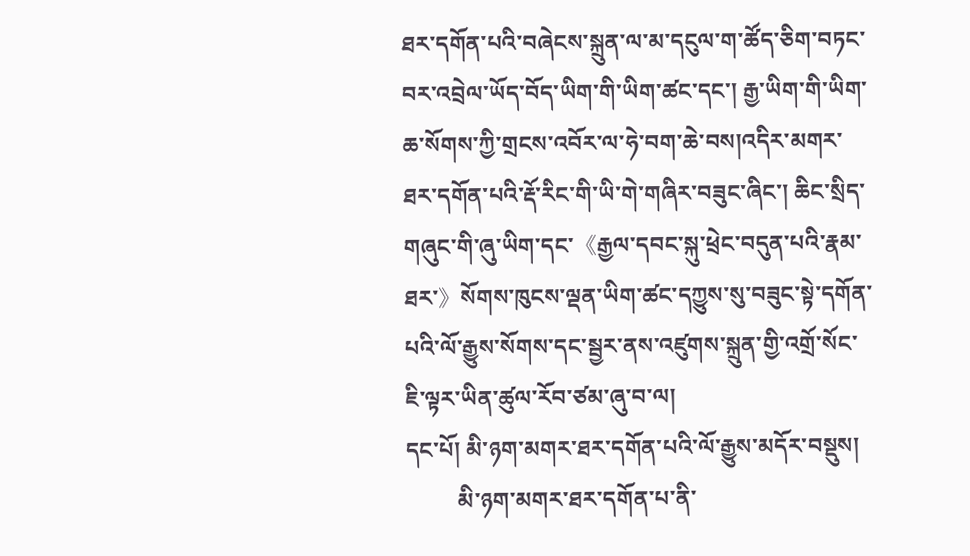ཐར་དགོན་པའི་བཞེངས་སྐྲུན་ལ་མ་དངུལ་ག་ཚོད་ཅིག་བཏང་བར་འབྲེལ་ཡོད་བོད་ཡིག་གི་ཡིག་ཚང་དང་། རྒྱ་ཡིག་གི་ཡིག་ཆ་སོགས་ཀྱི་གྲངས་འབོར་ལ་ཧེ་བག་ཆེ་བས།འདིར་མགར་ཐར་དགོན་པའི་རྡོ་རིང་གི་ཡི་གེ་གཞིར་བཟུང་ཞིང་། ཆིང་སྲིད་གཞུང་གི་ཞུ་ཡིག་དང་《རྒྱལ་དབང་སྐུ་ཕྲེང་བདུན་པའི་རྣམ་ཐར་》སོགས་ཁུངས་ལྡན་ཡིག་ཚང་དཀྱུས་སུ་བཟུང་སྟེ་དགོན་པའི་ལོ་རྒྱུས་སོགས་དང་སྦྱར་ནས་འཛུགས་སྐྲུན་གྱི་འགྲོ་སོང་ཇི་ལྟར་ཡིན་ཚུལ་རོབ་ཙམ་ཞུ་བ་ལ།
དང་པོ། མི་ཉག་མགར་ཐར་དགོན་པའི་ལོ་རྒྱུས་མདོར་བསྡུས།
         མི་ཉག་མགར་ཐར་དགོན་པ་ནི་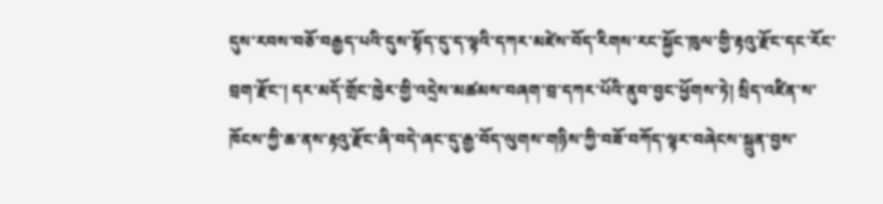དུས་རབས་བཅོ་བརྒྱད་པའི་དུས་སྟོད་དུ་ད་ལྟའི་དཀར་མཛེས་བོད་རིགས་རང་སྐྱོང་ཁུལ་གྱི་རྟའུ་རྫོང་དང་རོང་བྲག་རྫོང་། དར་མདོ་གྲོང་ཁྱེར་གྱི་འདྲེས་མཚམས་བཞག་བྲ་དཀར་པོའི་ནུབ་བྱང་ཕྱོགས་ཏེ། སྲིད་འཛིན་ས་ཁོངས་ཀྱི་ཆ་ནས་རྟའུ་རྫོང་ཞི་བདེ་ཞང་དུ་རྒྱ་བོད་ལུགས་གཉིས་ཀྱི་བཟོ་བཀོད་ལྟར་བཞེངས་སྐྲུན་བྱས་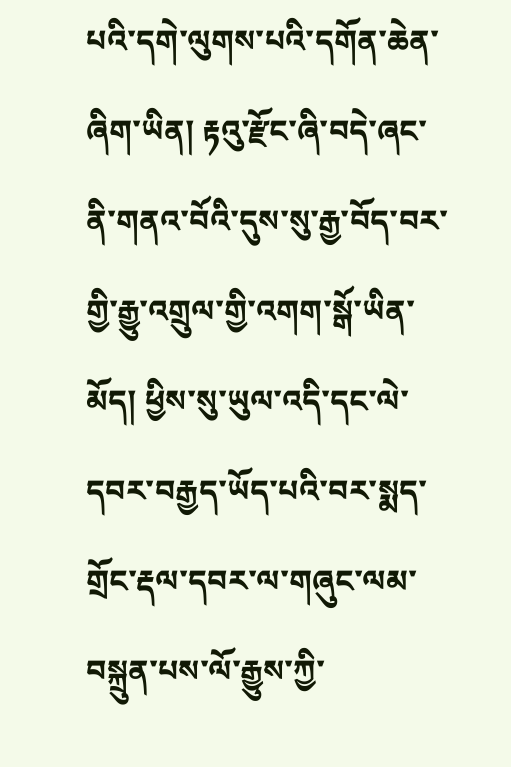པའི་དགེ་ལུགས་པའི་དགོན་ཆེན་ཞིག་ཡིན། རྟའུ་རྫོང་ཞི་བདེ་ཞང་ནི་གནའ་བོའི་དུས་སུ་རྒྱ་བོད་བར་གྱི་རྒྱུ་འགྲུལ་གྱི་འགག་སྒོ་ཡིན་མོད། ཕྱིས་སུ་ཡུལ་འདི་དང་ལེ་དབར་བརྒྱད་ཡོད་པའི་བར་སྨད་གྲོང་རྡལ་དབར་ལ་གཞུང་ལམ་བསྐྲུན་པས་ལོ་རྒྱུས་ཀྱི་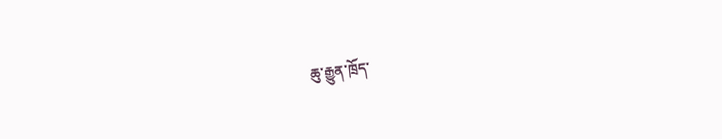ཆུ་རྒྱུན་ཁྲོད་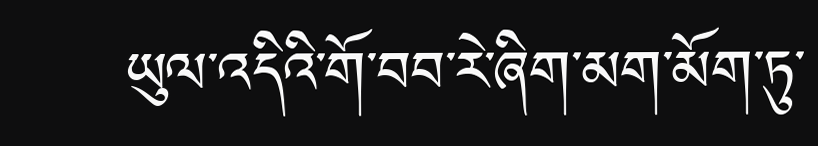ཡུལ་འདིའི་གོ་བབ་རེ་ཞིག་མག་མོག་ཏུ་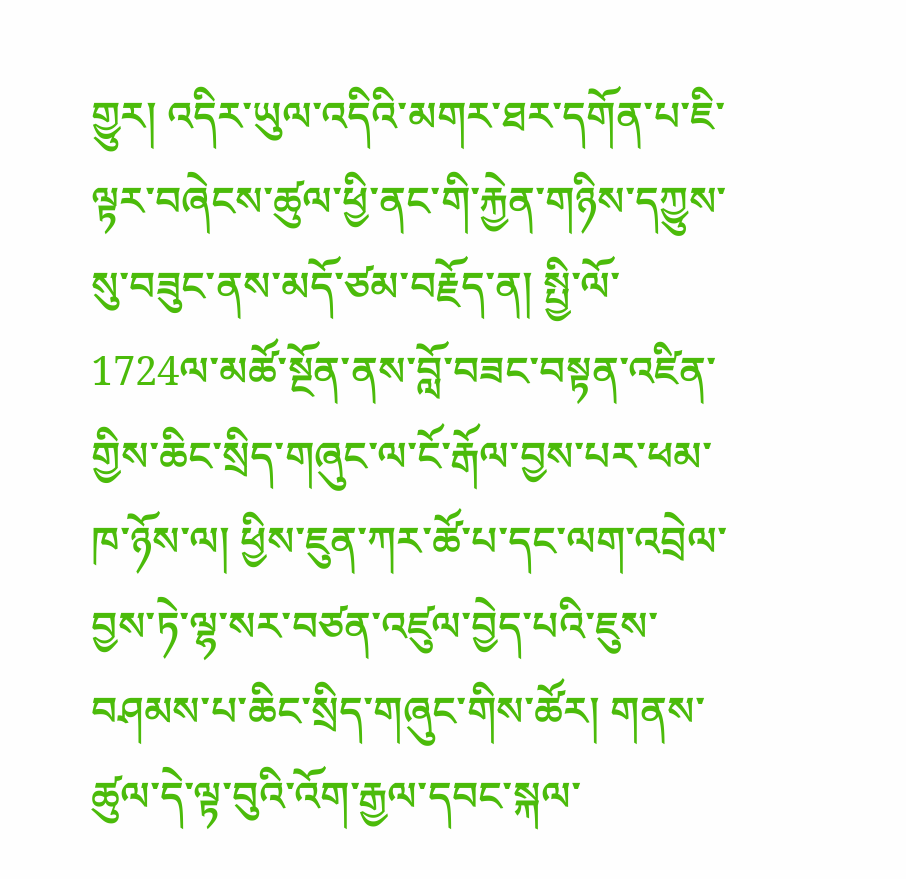གྱུར། འདིར་ཡུལ་འདིའི་མགར་ཐར་དགོན་པ་ཇི་ལྟར་བཞེངས་ཚུལ་ཕྱི་ནང་གི་རྐྱེན་གཉིས་དཀྱུས་སུ་བཟུང་ནས་མདོ་ཙམ་བརྗོད་ན། སྤྱི་ལོ་1724ལ་མཚོ་སྔོན་ནས་བློ་བཟང་བསྟན་འཛིན་གྱིས་ཆིང་སྲིད་གཞུང་ལ་ངོ་རྒོལ་བྱས་པར་ཕམ་ཁ་ཉོས་ལ། ཕྱིས་ཇུན་ཀར་ཚོ་པ་དང་ལག་འབྲེལ་བྱས་ཏེ་ལྷ་སར་བཙན་འཛུལ་བྱེད་པའི་ཇུས་བཤམས་པ་ཆིང་སྲིད་གཞུང་གིས་ཚོར། གནས་ཚུལ་དེ་ལྟ་བུའི་འོག་རྒྱལ་དབང་སྐལ་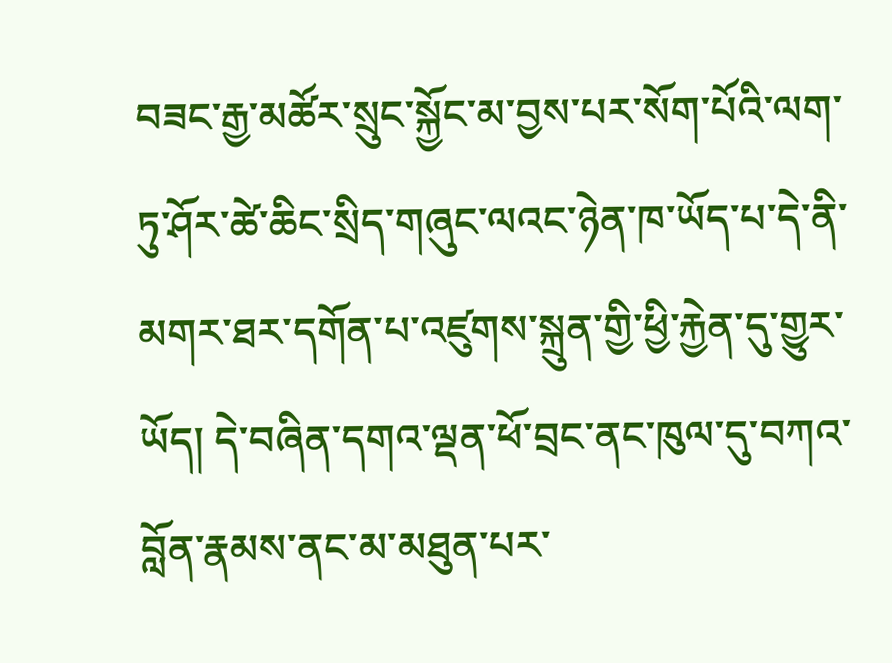བཟང་རྒྱ་མཚོར་སྲུང་སྐྱོང་མ་བྱས་པར་སོག་པོའི་ལག་ཏུ་ཤོར་ཚེ་ཆིང་སྲིད་གཞུང་ལའང་ཉེན་ཁ་ཡོད་པ་དེ་ནི་མགར་ཐར་དགོན་པ་འཛུགས་སྐྲུན་གྱི་ཕྱི་རྐྱེན་དུ་གྱུར་ཡོད། དེ་བཞིན་དགའ་ལྡན་ཕོ་བྲང་ནང་ཁུལ་དུ་བཀའ་བློན་རྣམས་ནང་མ་མཐུན་པར་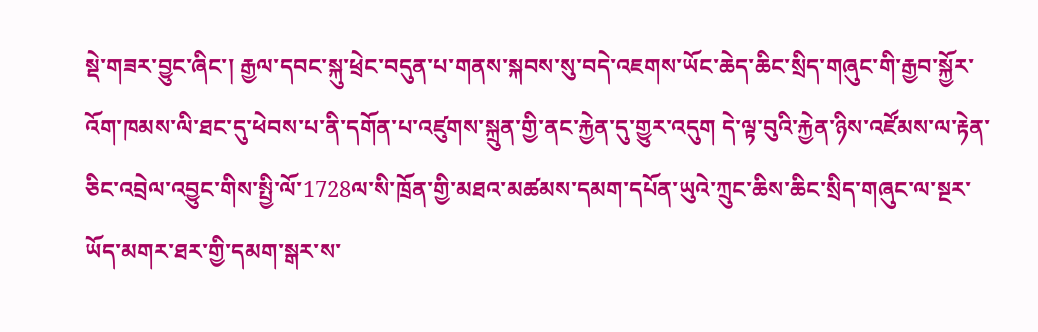སྡེ་གཟར་བྱུང་ཞིང་། རྒྱལ་དབང་སྐུ་ཕྲེང་བདུན་པ་གནས་སྐབས་སུ་བདེ་འཇགས་ཡོང་ཆེད་ཆིང་སྲིད་གཞུང་གི་རྒྱབ་སྐྱོར་འོག་ཁམས་ལི་ཐང་དུ་ཕེབས་པ་ནི་དགོན་པ་འཛུགས་སྐྲུན་གྱི་ནང་རྐྱེན་དུ་གྱུར་འདུག དེ་ལྟ་བུའི་རྐྱེན་ཉིས་འཛོམས་ལ་རྟེན་ཅིང་འབྲེལ་འབྱུང་གིས་སྤྱི་ལོ་1728ལ་སི་ཁྲོན་གྱི་མཐའ་མཚམས་དམག་དཔོན་ཡུའེ་ཀྲུང་ཆིས་ཆིང་སྲིད་གཞུང་ལ་སྔར་ཡོད་མགར་ཐར་གྱི་དམག་སྒར་ས་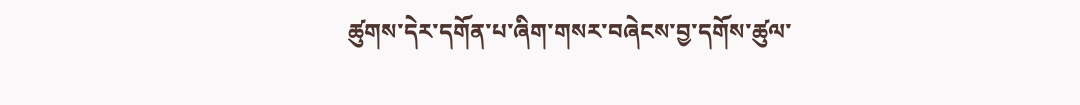ཚུགས་དེར་དགོན་པ་ཞིག་གསར་བཞེངས་བྱ་དགོས་ཚུལ་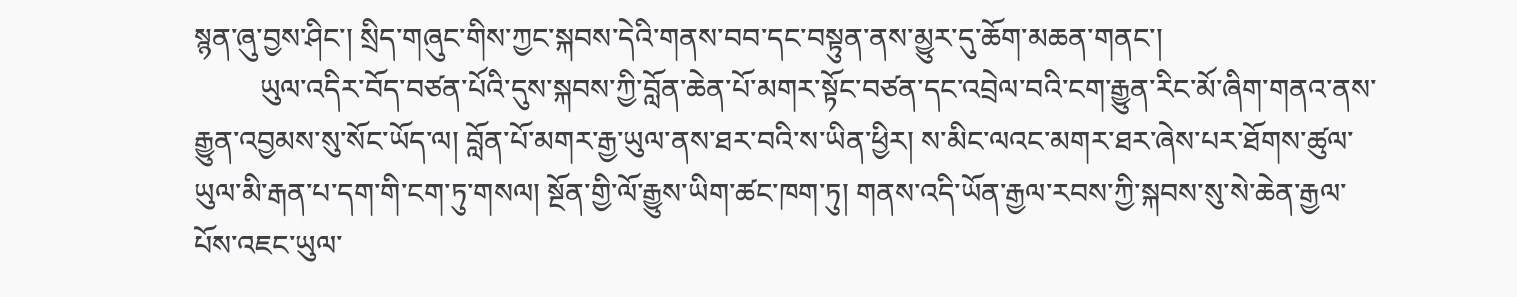སྙན་ཞུ་བྱས་ཤིང་། སྲིད་གཞུང་གིས་ཀྱང་སྐབས་དེའི་གནས་བབ་དང་བསྟུན་ནས་མྱུར་དུ་ཆོག་མཆན་གནང་།
         ཡུལ་འདིར་བོད་བཙན་པོའི་དུས་སྐབས་ཀྱི་བློན་ཆེན་པོ་མགར་སྟོང་བཙན་དང་འབྲེལ་བའི་ངག་རྒྱུན་རིང་མོ་ཞིག་གནའ་ནས་རྒྱུན་འབྱམས་སུ་སོང་ཡོད་ལ། བློན་པོ་མགར་རྒྱ་ཡུལ་ནས་ཐར་བའི་ས་ཡིན་ཕྱིར། ས་མིང་ལའང་མགར་ཐར་ཞེས་པར་ཐོགས་ཚུལ་ཡུལ་མི་རྒན་པ་དག་གི་ངག་ཏུ་གསལ། སྔོན་གྱི་ལོ་རྒྱུས་ཡིག་ཚང་ཁག་ཏུ། གནས་འདི་ཡོན་རྒྱལ་རབས་ཀྱི་སྐབས་སུ་སེ་ཆེན་རྒྱལ་པོས་འཇང་ཡུལ་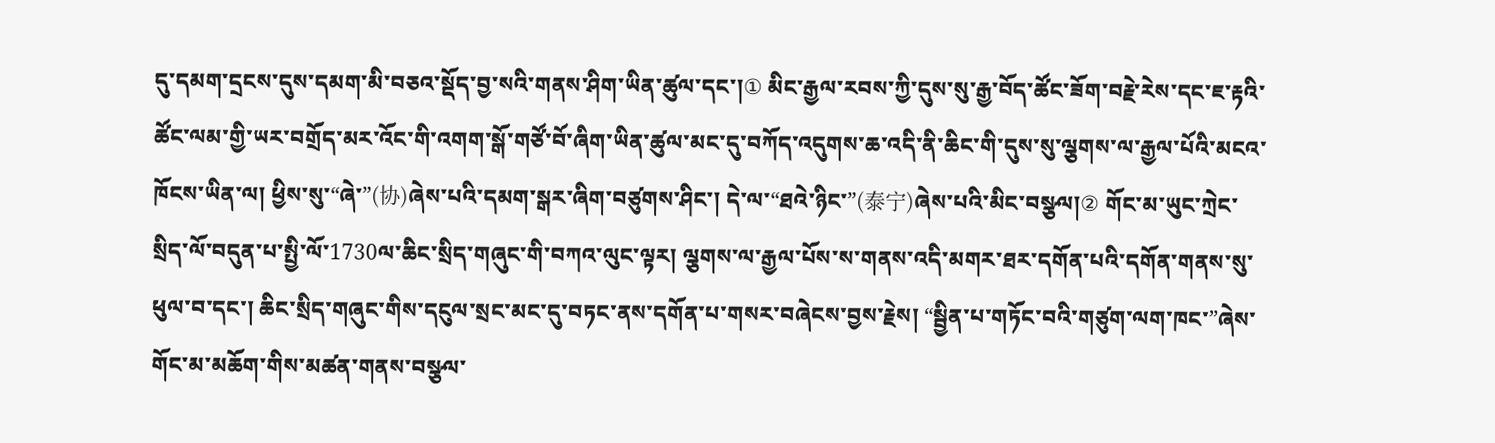དུ་དམག་དྲངས་དུས་དམག་མི་བཅའ་སྡོད་བྱ་སའི་གནས་ཤིག་ཡིན་ཚུལ་དང་།① མིང་རྒྱལ་རབས་ཀྱི་དུས་སུ་རྒྱ་བོད་ཚོང་ཟོག་བརྗེ་རེས་དང་ཇ་རྟའི་ཚོང་ལམ་གྱི་ཡར་བགྲོད་མར་འོང་གི་འགག་སྒོ་གཙོ་བོ་ཞིག་ཡིན་ཚུལ་མང་དུ་བཀོད་འདུགས་ཆ་འདི་ནི་ཆིང་གི་དུས་སུ་ལྕགས་ལ་རྒྱལ་པོའི་མངའ་ཁོངས་ཡིན་ལ། ཕྱིས་སུ་“ཞེ་”(协)ཞེས་པའི་དམག་སྒར་ཞིག་བཙུགས་ཤིང་། དེ་ལ་“ཐའེ་ཉིང་”(泰宁)ཞེས་པའི་མིང་བསྩལ།② གོང་མ་ཡུང་ཀྲེང་སྲིད་ལོ་བདུན་པ་སྤྱི་ལོ་1730ལ་ཆིང་སྲིད་གཞུང་གི་བཀའ་ལུང་ལྟར། ལྕགས་ལ་རྒྱལ་པོས་ས་གནས་འདི་མགར་ཐར་དགོན་པའི་དགོན་གནས་སུ་ཕུལ་བ་དང་། ཆིང་སྲིད་གཞུང་གིས་དངུལ་སྲང་མང་དུ་བཏང་ནས་དགོན་པ་གསར་བཞེངས་བྱས་རྗེས། “སྦྱིན་པ་གཏོང་བའི་གཙུག་ལག་ཁང་”ཞེས་གོང་མ་མཆོག་གིས་མཚན་གནས་བསྩལ་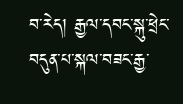བ་རེད། རྒྱལ་དབང་སྐུ་ཕྲེང་བདུན་པ་སྐལ་བཟང་རྒྱ་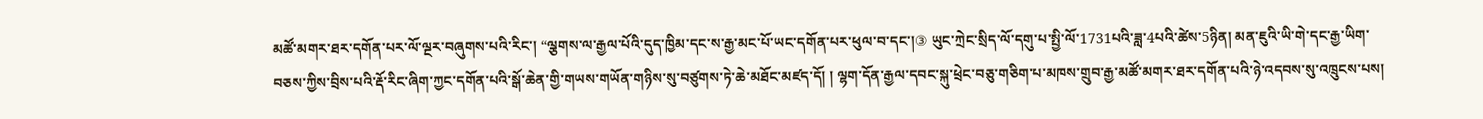མཚོ་མགར་ཐར་དགོན་པར་ལོ་ལྔར་བཞུགས་པའི་རིང་། “ལྕགས་ལ་རྒྱལ་པོའི་དུད་ཁྱིམ་དང་ས་རྒྱ་མང་པོ་ཡང་དགོན་པར་ཕུལ་བ་དང་།③ ཡུང་ཀྲེང་སྲིད་ལོ་དགུ་པ་སྤྱི་ལོ་1731པའི་ཟླ་4པའི་ཚེས་5ཉིན། མན་ཇུའི་ཡི་གེ་དང་རྒྱ་ཡིག་བཅས་ཀྱིས་བྲིས་པའི་རྡོ་རིང་ཞིག་ཀྱང་དགོན་པའི་སྒོ་ཆེན་གྱི་གཡས་གཡོན་གཉིས་སུ་བཙུགས་ཏེ་ཆེ་མཐོང་མཛད་དོ། ། ལྷག་དོན་རྒྱལ་དབང་སྐུ་ཕྲེང་བཅུ་གཅིག་པ་མཁས་གྲུབ་རྒྱ་མཚོ་མགར་ཐར་དགོན་པའི་ཉེ་འདབས་སུ་འཁྲུངས་པས།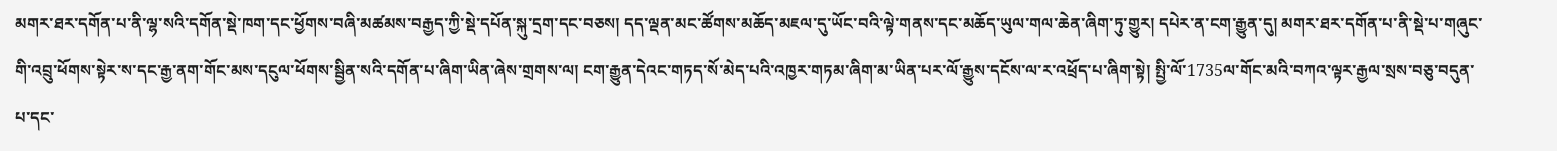མགར་ཐར་དགོན་པ་ནི་ལྷ་སའི་དགོན་སྡེ་ཁག་དང་ཕྱོགས་བཞི་མཚམས་བརྒྱད་ཀྱི་སྡེ་དཔོན་སྐུ་དྲག་དང་བཅས། དད་ལྡན་མང་ཚོགས་མཆོད་མཇལ་དུ་ཡོང་བའི་ལྟེ་གནས་དང་མཆོད་ཡུལ་གལ་ཆེན་ཞིག་ཏུ་གྱུར། དཔེར་ན་ངག་རྒྱུན་དུ། མགར་ཐར་དགོན་པ་ནི་སྡེ་པ་གཞུང་གི་འབྲུ་ཕོགས་སྟེར་ས་དང་རྒྱ་ནག་གོང་མས་དངུལ་ཕོགས་སྦྱིན་སའི་དགོན་པ་ཞིག་ཡིན་ཞེས་གྲགས་ལ། ངག་རྒྱུན་དེའང་གཏད་སོ་མེད་པའི་འཁྱར་གཏམ་ཞིག་མ་ཡིན་པར་ལོ་རྒྱུས་དངོས་ལ་ར་འཕྲོད་པ་ཞིག་སྟེ། སྤྱི་ལོ་1735ལ་གོང་མའི་བཀའ་ལྟར་རྒྱལ་སྲས་བཅུ་བདུན་པ་དང་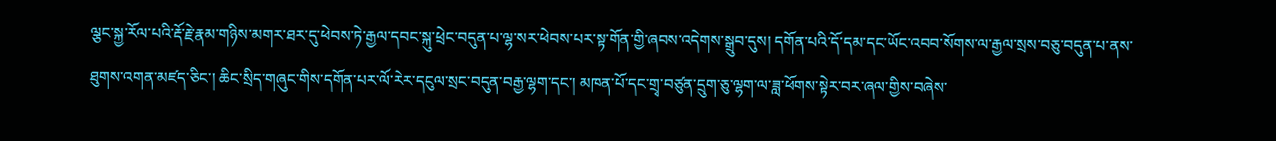ལྕང་སྐྱ་རོལ་པའི་རྡོ་རྗེ་རྣམ་གཉིས་མགར་ཐར་དུ་ཕེབས་ཏེ་རྒྱལ་དབང་སྐུ་ཕྲེང་བདུན་པ་ལྷ་སར་ཕེབས་པར་སྟ་གོན་གྱི་ཞབས་འདེགས་སྒྲུབ་དུས། དགོན་པའི་དོ་དམ་དང་ཡོང་འབབ་སོགས་ལ་རྒྱལ་སྲས་བཅུ་བདུན་པ་ནས་ཐུགས་འགན་མཛད་ཅིང་། ཆིང་སྲིད་གཞུང་གིས་དགོན་པར་ལོ་རེར་དངུལ་སྲང་བདུན་བརྒྱ་ལྷག་དང་། མཁན་པོ་དང་གྲྭ་བཙུན་དྲུག་ཅུ་ལྷག་ལ་ཟླ་ཕོགས་སྟེར་བར་ཞལ་གྱིས་བཞེས་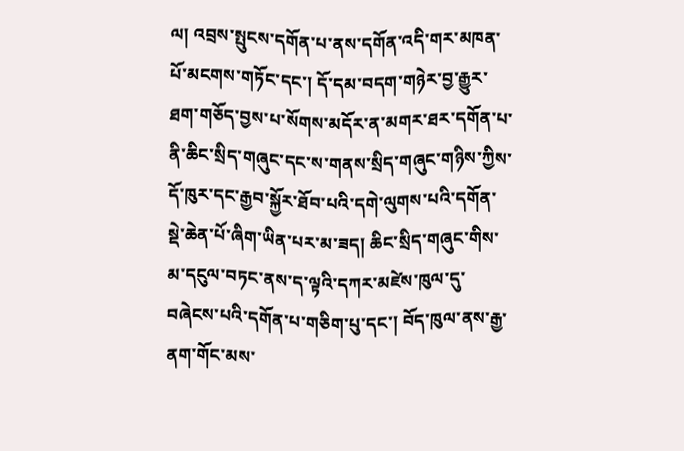ལ། འབྲས་སྤུངས་དགོན་པ་ནས་དགོན་འདི་གར་མཁན་པོ་མངགས་གཏོང་དང་། དོ་དམ་བདག་གཉེར་བྱ་རྒྱུར་ཐག་གཅོད་བྱས་པ་སོགས་མདོར་ན་མགར་ཐར་དགོན་པ་ནི་ཆིང་སྲིད་གཞུང་དང་ས་གནས་སྲིད་གཞུང་གཉིས་ཀྱིས་དོ་ཁུར་དང་རྒྱབ་སྐྱོར་ཐོབ་པའི་དགེ་ལུགས་པའི་དགོན་སྡེ་ཆེན་པོ་ཞིག་ཡིན་པར་མ་ཟད། ཆིང་སྲིད་གཞུང་གིས་མ་དངུལ་བཏང་ནས་ད་ལྟའི་དཀར་མཛེས་ཁུལ་དུ་བཞེངས་པའི་དགོན་པ་གཅིག་པུ་དང་། བོད་ཁུལ་ནས་རྒྱ་ནག་གོང་མས་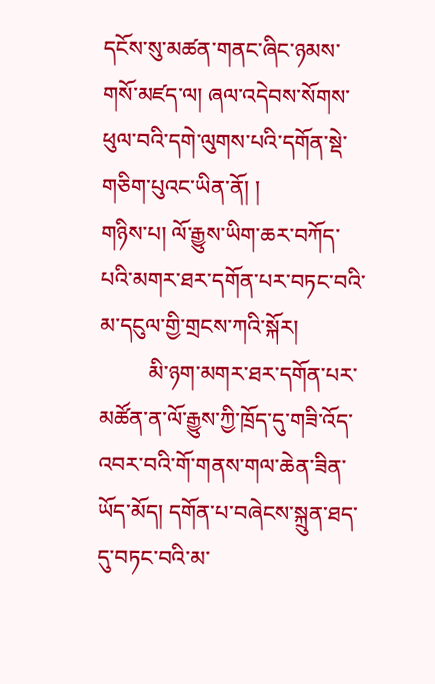དངོས་སུ་མཚན་གནང་ཞིང་ཉམས་གསོ་མཛད་ལ། ཞལ་འདེབས་སོགས་ཕུལ་བའི་དགེ་ལུགས་པའི་དགོན་སྡེ་གཅིག་པུའང་ཡིན་ནོ། །
གཉིས་པ། ལོ་རྒྱུས་ཡིག་ཆར་བཀོད་པའི་མགར་ཐར་དགོན་པར་བཏང་བའི་མ་དངུལ་གྱི་གྲངས་ཀའི་སྐོར།
         མི་ཉག་མགར་ཐར་དགོན་པར་མཚོན་ན་ལོ་རྒྱུས་ཀྱི་ཁྲོད་དུ་གཟི་འོད་འབར་བའི་གོ་གནས་གལ་ཆེན་ཟིན་ཡོད་མོད། དགོན་པ་བཞེངས་སྐྲུན་ཐད་དུ་བཏང་བའི་མ་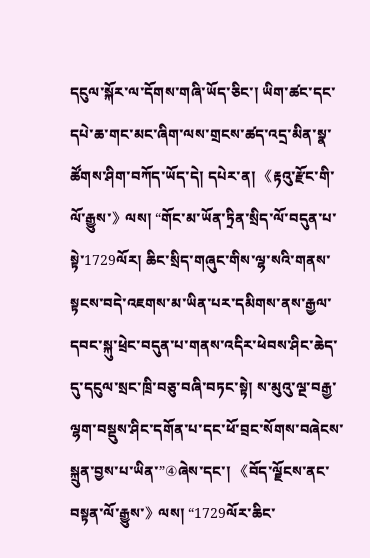དངུལ་སྐོར་ལ་དོགས་གཞི་ཡོད་ཅིང་། ཡིག་ཚང་དང་དཔེ་ཆ་གང་མང་ཞིག་ལས་གྲངས་ཚད་འདྲ་མིན་སྣ་ཚོགས་ཤིག་བཀོད་ཡོད་དེ། དཔེར་ན། 《རྟའུ་རྫོང་གི་ལོ་རྒྱུས་》ལས། “གོང་མ་ཡོན་ཏྲིན་སྲིད་ལོ་བདུན་པ་སྟེ་1729ལོར། ཆིང་སྲིད་གཞུང་གིས་ལྷ་སའི་གནས་སྟངས་བདེ་འཇགས་མ་ཡིན་པར་དམིགས་ནས་རྒྱལ་དབང་སྐུ་ཕྲེང་བདུན་པ་གནས་འདིར་ཕེབས་ཤིང་ཆེད་དུ་དངུལ་སྲང་ཁྲི་བཅུ་བཞི་བཏང་སྟེ། ས་མུའུ་ལྔ་བརྒྱ་ལྷག་བསྡུས་ཤིང་དགོན་པ་དང་ཕོ་བྲང་སོགས་བཞེངས་སྐྲུན་བྱས་པ་ཡིན་”④ཞེས་དང་། 《བོད་ལྗོངས་ནང་བསྟན་ལོ་རྒྱུས་》ལས། “1729ལོར་ཆིང་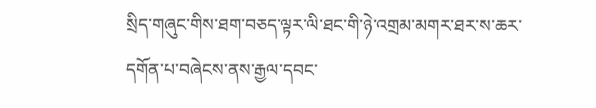སྲིད་གཞུང་གིས་ཐག་བཅད་ལྟར་ལི་ཐང་གི་ཉེ་འགྲམ་མགར་ཐར་ས་ཆར་དགོན་པ་བཞེངས་ནས་རྒྱལ་དབང་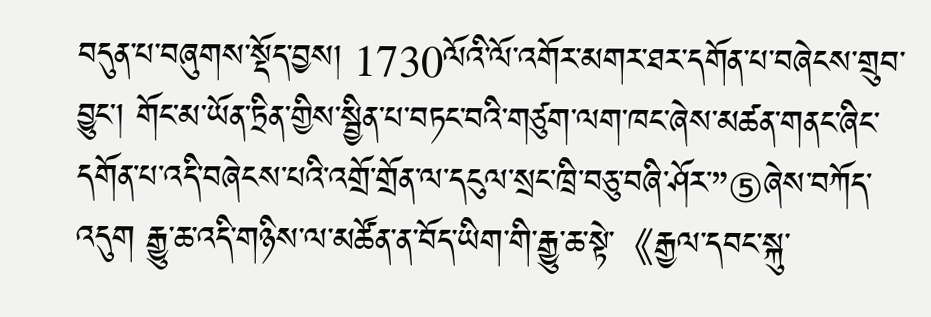བདུན་པ་བཞུགས་སྡོད་བྱས། 1730ལོའི་ལོ་འགོར་མགར་ཐར་དགོན་པ་བཞེངས་གྲུབ་བྱུང་། གོང་མ་ཡོན་ཏྲིན་གྱིས་སྦྱིན་པ་བཏང་བའི་གཙུག་ལག་ཁང་ཞེས་མཚན་གནང་ཞིང་དགོན་པ་འདི་བཞེངས་པའི་འགྲོ་གྲོན་ལ་དངུལ་སྲང་ཁྲི་བཅུ་བཞི་ཤོར་”⑤ཞེས་བཀོད་འདུག རྒྱུ་ཆ་འདི་གཉིས་ལ་མཚོན་ན་བོད་ཡིག་གི་རྒྱུ་ཆ་སྟེ་《རྒྱལ་དབང་སྐུ་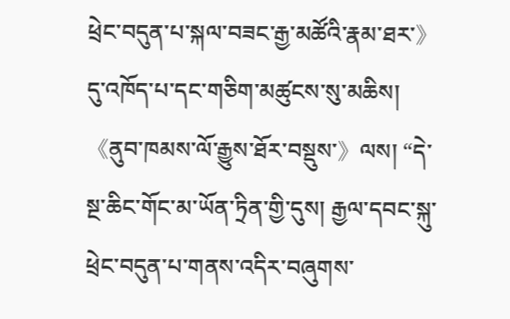ཕྲེང་བདུན་པ་སྐལ་བཟང་རྒྱ་མཚོའི་རྣམ་ཐར་》དུ་འཁོད་པ་དང་གཅིག་མཚུངས་སུ་མཆིས། 《ནུབ་ཁམས་ལོ་རྒྱུས་ཐོར་བསྡུས་》ལས། “དེ་སྔ་ཆིང་གོང་མ་ཡོན་ཏྲིན་གྱི་དུས། རྒྱལ་དབང་སྐུ་ཕྲེང་བདུན་པ་གནས་འདིར་བཞུགས་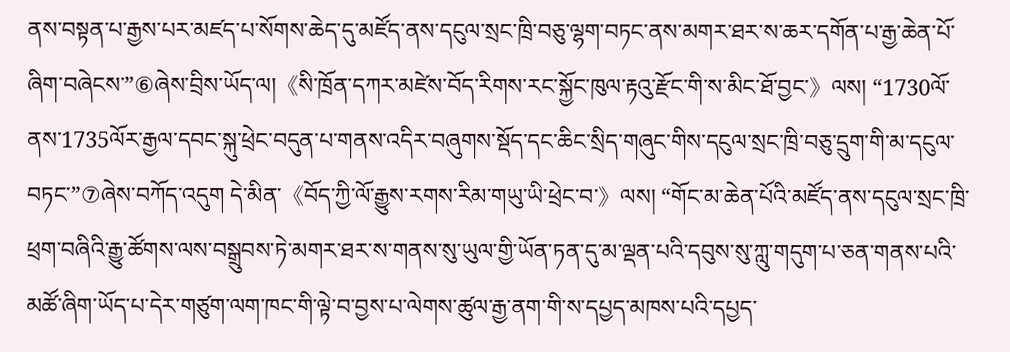ནས་བསྟན་པ་རྒྱས་པར་མཛད་པ་སོགས་ཆེད་དུ་མཛོད་ནས་དངུལ་སྲང་ཁྲི་བཅུ་ལྷག་བཏང་ནས་མགར་ཐར་ས་ཆར་དགོན་པ་རྒྱ་ཆེན་པོ་ཞིག་བཞེངས་”⑥ཞེས་བྲིས་ཡོད་ལ།《སི་ཁྲོན་དཀར་མཛེས་བོད་རིགས་རང་སྐྱོང་ཁུལ་རྟའུ་རྫོང་གི་ས་མིང་ཐོ་བྱང་》ལས། “1730ལོ་ནས་1735ལོར་རྒྱལ་དབང་སྐུ་ཕྲེང་བདུན་པ་གནས་འདིར་བཞུགས་སྡོད་དང་ཆིང་སྲིད་གཞུང་གིས་དངུལ་སྲང་ཁྲི་བཅུ་དྲུག་གི་མ་དངུལ་བཏང་”⑦ཞེས་བཀོད་འདུག དེ་མིན་《བོད་ཀྱི་ལོ་རྒྱུས་རགས་རིམ་གཡུ་ཡི་ཕྲེང་བ་》ལས། “གོང་མ་ཆེན་པོའི་མཛོད་ནས་དངུལ་སྲང་ཁྲི་ཕྲག་བཞིའི་རྒྱུ་ཚོགས་ལས་བསྒྲུབས་ཏེ་མགར་ཐར་ས་གནས་སུ་ཡུལ་གྱི་ཡོན་ཏན་དུ་མ་ལྡན་པའི་དབུས་སུ་ཀླུ་གདུག་པ་ཅན་གནས་པའི་མཚོ་ཞིག་ཡོད་པ་དེར་གཙུག་ལག་ཁང་གི་ལྟེ་བ་བྱས་པ་ལེགས་ཚུལ་རྒྱ་ནག་གི་ས་དཔྱད་མཁས་པའི་དཔྱད་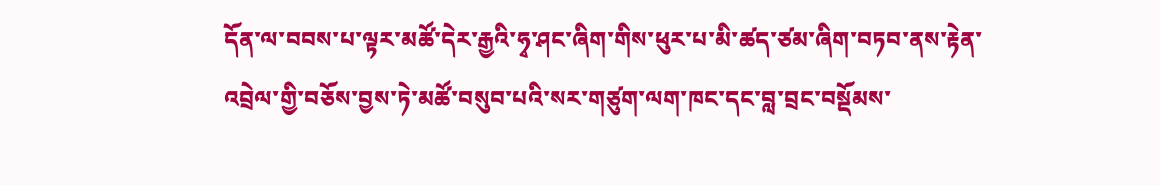དོན་ལ་བབས་པ་ལྟར་མཚོ་དེར་རྒྱའི་ཧྭ་ཤང་ཞིག་གིས་ཕུར་པ་མི་ཚད་ཙམ་ཞིག་བཏབ་ནས་རྟེན་འབྲེལ་གྱི་བཅོས་བྱས་ཏེ་མཚོ་བསུབ་པའི་སར་གཙུག་ལག་ཁང་དང་བླ་བྲང་བསྡོམས་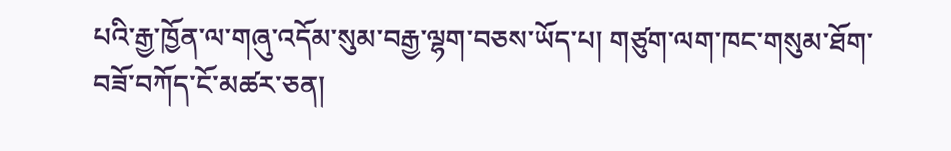པའི་རྒྱ་ཁྱོན་ལ་གཞུ་འདོམ་སུམ་བརྒྱ་ལྷག་བཅས་ཡོད་པ། གཙུག་ལག་ཁང་གསུམ་ཐོག་བཟོ་བཀོད་ངོ་མཚར་ཅན།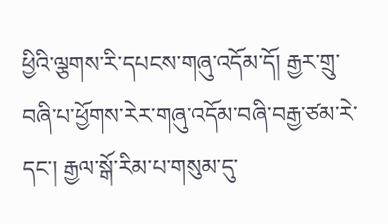ཕྱིའི་ལྕགས་རི་དཔངས་གཞུ་འདོམ་དོ། རྒྱར་གྲུ་བཞི་པ་ཕྱོགས་རེར་གཞུ་འདོམ་བཞི་བརྒྱ་ཙམ་རེ་དང་། རྒྱལ་སྒོ་རིམ་པ་གསུམ་དུ་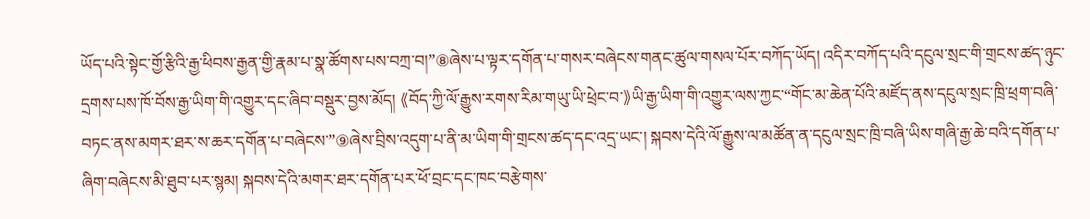ཡོད་པའི་སྟེང་གྱོ་རྩིའི་རྒྱ་ཕིབས་རྒྱན་གྱི་རྣམ་པ་སྣ་ཚོགས་པས་བཀྲ་བ།”⑧ཞེས་པ་ལྟར་དགོན་པ་གསར་བཞེངས་གནང་ཚུལ་གསལ་པོར་བཀོད་ཡོད། འདིར་བཀོད་པའི་དངུལ་སྲང་གི་གྲངས་ཚད་ཉུང་དྲགས་པས་ཁོ་བོས་རྒྱ་ཡིག་གི་འགྱུར་དང་ཞིབ་བསྡུར་བྱས་མོད། 《བོད་ཀྱི་ལོ་རྒྱུས་རགས་རིམ་གཡུ་ཡི་ཕྲེང་བ་》ཡི་རྒྱ་ཡིག་གི་འགྱུར་ལས་ཀྱང་“གོང་མ་ཆེན་པོའི་མཛོད་ནས་དངུལ་སྲང་ཁྲི་ཕྲག་བཞི་བཏང་ནས་མགར་ཐར་ས་ཆར་དགོན་པ་བཞེངས་”⑨ཞེས་བྲིས་འདུག་པ་ནི་མ་ཡིག་གི་གྲངས་ཚད་དང་འདྲ་ཡང་། སྐབས་དེའི་ལོ་རྒྱུས་ལ་མཚོན་ན་དངུལ་སྲང་ཁྲི་བཞི་ཡིས་གཞི་རྒྱ་ཆེ་བའི་དགོན་པ་ཞིག་བཞེངས་མི་ཐུབ་པར་སྙམ། སྐབས་དེའི་མགར་ཐར་དགོན་པར་ཕོ་བྲང་དང་ཁང་བརྩེགས་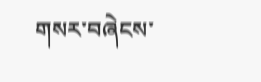གསར་བཞེངས་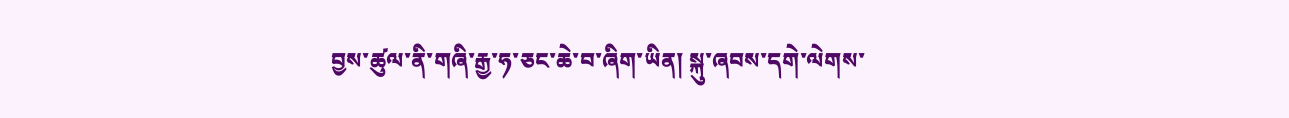བྱས་ཚུལ་ནི་གཞི་རྒྱ་ཧ་ཅང་ཆེ་བ་ཞིག་ཡིན། སྐུ་ཞབས་དགེ་ལེགས་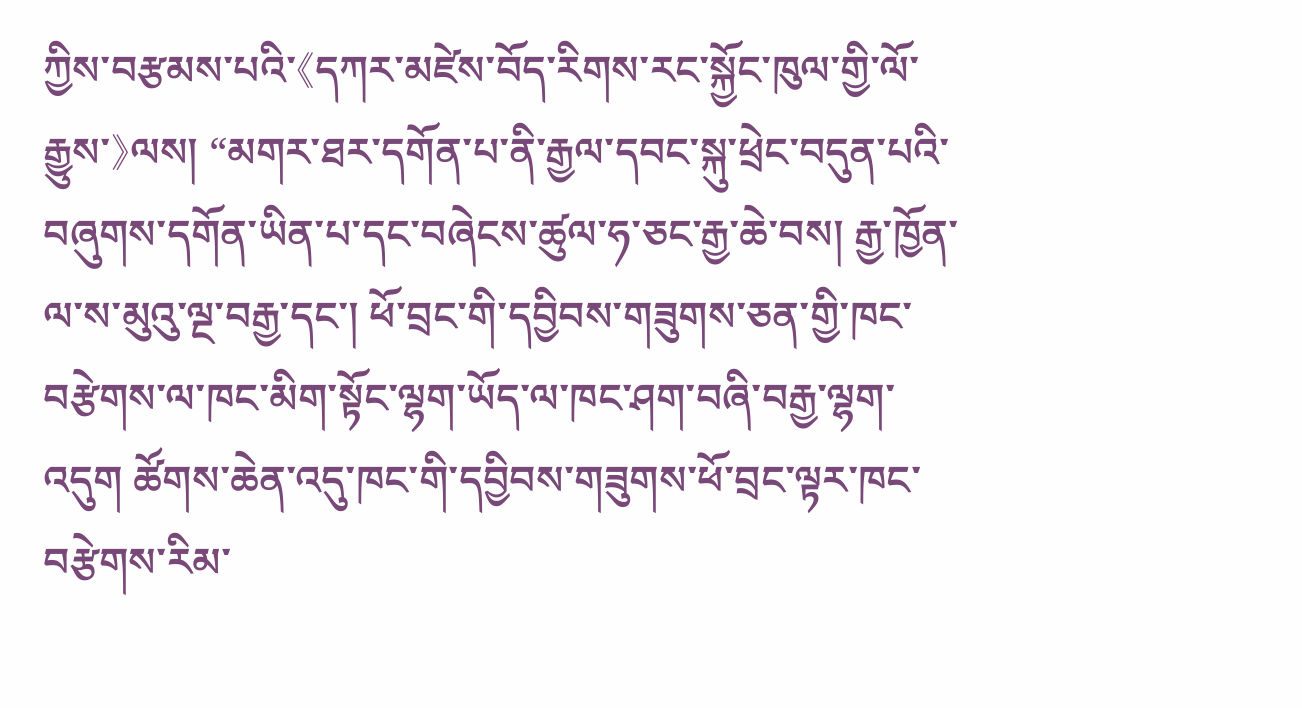ཀྱིས་བརྩམས་པའི་《དཀར་མཛེས་བོད་རིགས་རང་སྐྱོང་ཁུལ་གྱི་ལོ་རྒྱུས་》ལས། “མགར་ཐར་དགོན་པ་ནི་རྒྱལ་དབང་སྐུ་ཕྲེང་བདུན་པའི་བཞུགས་དགོན་ཡིན་པ་དང་བཞེངས་ཚུལ་ཧ་ཅང་རྒྱ་ཆེ་བས། རྒྱ་ཁྱོན་ལ་ས་མུའུ་ལྔ་བརྒྱ་དང་། ཕོ་བྲང་གི་དབྱིབས་གཟུགས་ཅན་གྱི་ཁང་བརྩེགས་ལ་ཁང་མིག་སྟོང་ལྷག་ཡོད་ལ་ཁང་ཤག་བཞི་བརྒྱ་ལྷག་འདུག ཚོགས་ཆེན་འདུ་ཁང་གི་དབྱིབས་གཟུགས་ཕོ་བྲང་ལྟར་ཁང་བརྩེགས་རིམ་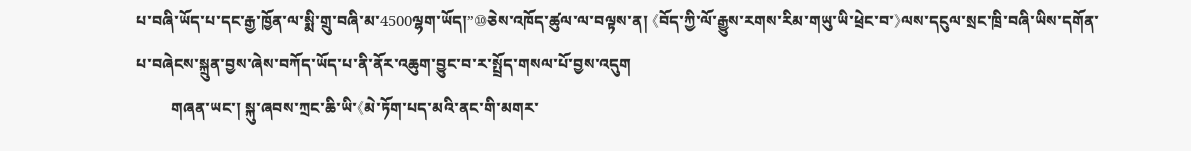པ་བཞི་ཡོད་པ་དང་རྒྱ་ཁྱོན་ལ་སྨི་གྲུ་བཞི་མ་4500ལྷག་ཡོད།”⑩ཅེས་འཁོད་ཚུལ་ལ་བལྟས་ན། 《བོད་ཀྱི་ལོ་རྒྱུས་རགས་རིམ་གཡུ་ཡི་ཕྲེང་བ་》ལས་དངུལ་སྲང་ཁྲི་བཞི་ཡིས་དགོན་པ་བཞེངས་སྐྲུན་བྱས་ཞེས་བཀོད་ཡོད་པ་ནི་ནོར་འཆུག་བྱུང་བ་ར་སྤྲོད་གསལ་པོ་བྱས་འདུག
         གཞན་ཡང་། སྐུ་ཞབས་ཀྲང་ཆི་ཡི་《མེ་ཏོག་པད་མའི་ནང་གི་མགར་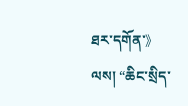ཐར་དགོན་》ལས། “ཆིང་སྲིད་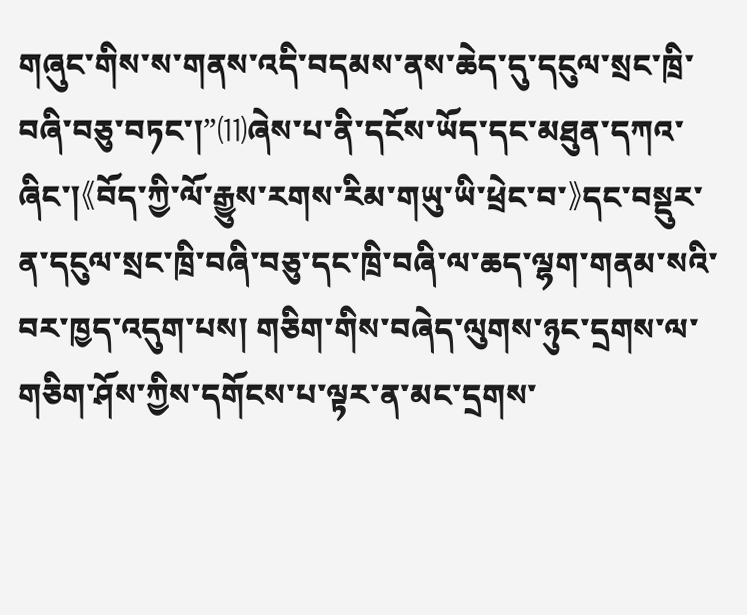གཞུང་གིས་ས་གནས་འདི་བདམས་ནས་ཆེད་དུ་དངུལ་སྲང་ཁྲི་བཞི་བཅུ་བཏང་།”⑾ཞེས་པ་ནི་དངོས་ཡོད་དང་མཐུན་དཀའ་ཞིང་།《བོད་ཀྱི་ལོ་རྒྱུས་རགས་རིམ་གཡུ་ཡི་ཕྲེང་བ་》དང་བསྡུར་ན་དངུལ་སྲང་ཁྲི་བཞི་བཅུ་དང་ཁྲི་བཞི་ལ་ཆད་ལྷག་གནམ་སའི་བར་ཁྱད་འདུག་པས། གཅིག་གིས་བཞེད་ལུགས་ཉུང་དྲགས་ལ་གཅིག་ཤོས་ཀྱིས་དགོངས་པ་ལྟར་ན་མང་དྲགས་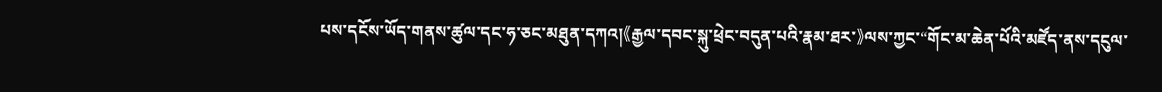པས་དངོས་ཡོད་གནས་ཚུལ་དང་ཧ་ཅང་མཐུན་དཀའ།《རྒྱལ་དབང་སྐུ་ཕྲེང་བདུན་པའི་རྣམ་ཐར་》ལས་ཀྱང་“གོང་མ་ཆེན་པོའི་མཛོད་ནས་དངུལ་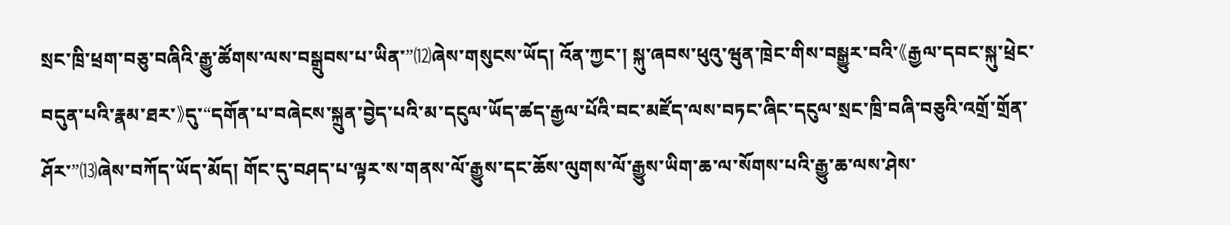སྲང་ཁྲི་ཕྲག་བཅུ་བཞིའི་རྒྱུ་ཚོགས་ལས་བསྒྲུབས་པ་ཡིན་”⑿ཞེས་གསུངས་ཡོད། འོན་ཀྱང་། སྐུ་ཞབས་ཕུའུ་ཝུན་ཁྲེང་གིས་བསྒྱུར་བའི་《རྒྱལ་དབང་སྐུ་ཕྲེང་བདུན་པའི་རྣམ་ཐར་》དུ་“དགོན་པ་བཞེངས་སྐྲུན་བྱེད་པའི་མ་དངུལ་ཡོད་ཚད་རྒྱལ་པོའི་བང་མཛོད་ལས་བཏང་ཞིང་དངུལ་སྲང་ཁྲི་བཞི་བཅུའི་འགྲོ་གྲོན་ཤོར་”⒀ཞེས་བཀོད་ཡོད་མོད། གོང་དུ་བཤད་པ་ལྟར་ས་གནས་ལོ་རྒྱུས་དང་ཆོས་ལུགས་ལོ་རྒྱུས་ཡིག་ཆ་ལ་སོགས་པའི་རྒྱུ་ཆ་ལས་ཤེས་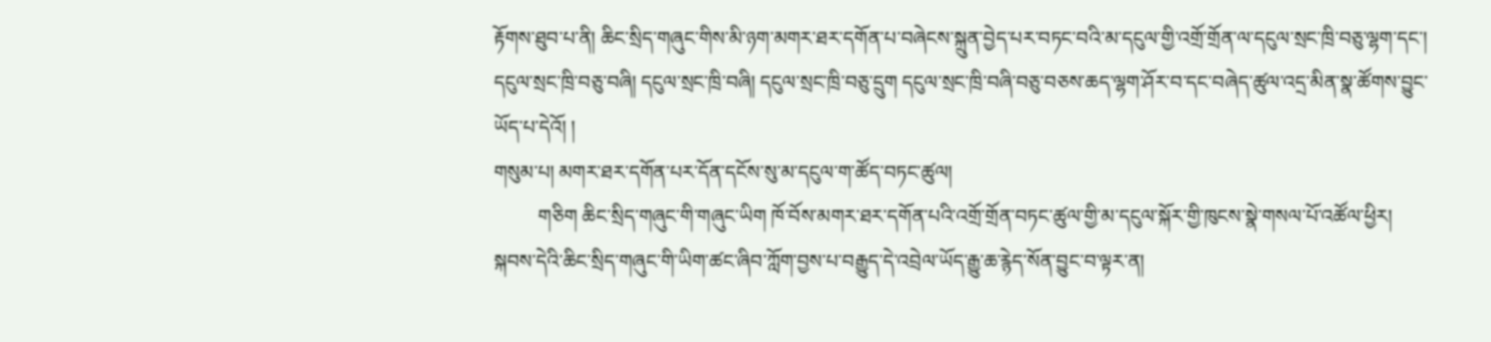རྟོགས་ཐུབ་པ་ནི། ཆིང་སྲིད་གཞུང་གིས་མི་ཉག་མགར་ཐར་དགོན་པ་བཞེངས་སྐྲུན་བྱེད་པར་བཏང་བའི་མ་དངུལ་གྱི་འགྲོ་གྲོན་ལ་དངུལ་སྲང་ཁྲི་བཅུ་ལྷག་དང་། དངུལ་སྲང་ཁྲི་བཅུ་བཞི། དངུལ་སྲང་ཁྲི་བཞི། དངུལ་སྲང་ཁྲི་བཅུ་དྲུག དངུལ་སྲང་ཁྲི་བཞི་བཅུ་བཅས་ཆད་ལྷག་ཤོར་བ་དང་བཞེད་ཚུལ་འདྲ་མིན་སྣ་ཚོགས་བྱུང་ཡོད་པ་དེའོ། །
གསུམ་པ། མགར་ཐར་དགོན་པར་དོན་དངོས་སུ་མ་དངུལ་ག་ཚོད་བཏང་ཚུལ།
         གཅིག ཆིང་སྲིད་གཞུང་གི་གཞུང་ཡིག ཁོ་བོས་མགར་ཐར་དགོན་པའི་འགྲོ་གྲོན་བཏང་ཚུལ་གྱི་མ་དངུལ་སྐོར་གྱི་ཁུངས་སྣེ་གསལ་པོ་འཚོལ་ཕྱིར། སྐབས་དེའི་ཆིང་སྲིད་གཞུང་གི་ཡིག་ཚང་ཞིབ་ཀློག་བྱས་པ་བརྒྱུད་དེ་འབྲེལ་ཡོད་རྒྱུ་ཆ་རྙེད་སོན་བྱུང་བ་ལྟར་ན།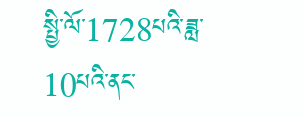སྤྱི་ལོ་1728པའི་ཟླ་10པའི་ནང་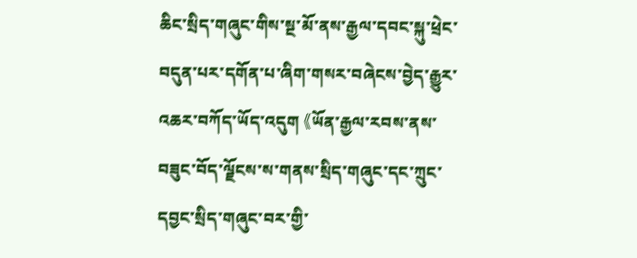ཆིང་སྲིད་གཞུང་གིས་སྔ་མོ་ནས་རྒྱལ་དབང་སྐུ་ཕྲེང་བདུན་པར་དགོན་པ་ཞིག་གསར་བཞེངས་བྱེད་རྒྱུར་འཆར་བཀོད་ཡོད་འདུག 《ཡོན་རྒྱལ་རབས་ནས་བཟུང་བོད་ལྗོངས་ས་གནས་སྲིད་གཞུང་དང་ཀྲུང་དབྱང་སྲིད་གཞུང་བར་གྱི་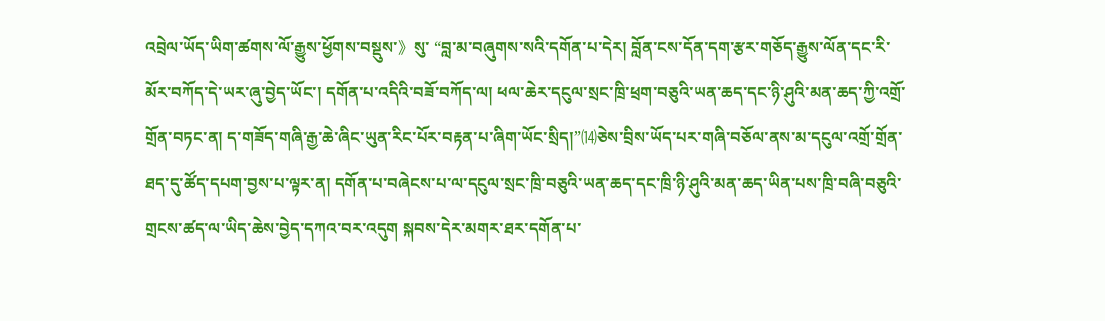འབྲེལ་ཡོད་ཡིག་ཚགས་ལོ་རྒྱུས་ཕྱོགས་བསྡུས་》སུ་ “བླ་མ་བཞུགས་སའི་དགོན་པ་དེར། བློན་ངས་དོན་དག་རྩར་གཅོད་རྒྱུས་ལོན་དང་རི་མོར་བཀོད་དེ་ཡར་ཞུ་བྱེད་ཡོང་། དགོན་པ་འདིའི་བཟོ་བཀོད་ལ། ཕལ་ཆེར་དངུལ་སྲང་ཁྲི་ཕྲག་བཅུའི་ཡན་ཆད་དང་ཉི་ཤུའི་མན་ཆད་ཀྱི་འགྲོ་གྲོན་བཏང་ན། ད་གཟོད་གཞི་རྒྱ་ཆེ་ཞིང་ཡུན་རིང་པོར་བརྟན་པ་ཞིག་ཡོང་སྲིད།”⒁ཅེས་བྲིས་ཡོད་པར་གཞི་བཅོལ་ནས་མ་དངུལ་འགྲོ་གྲོན་ཐད་དུ་ཚོད་དཔག་བྱས་པ་ལྟར་ན། དགོན་པ་བཞེངས་པ་ལ་དངུལ་སྲང་ཁྲི་བཅུའི་ཡན་ཆད་དང་ཁྲི་ཉི་ཤུའི་མན་ཆད་ཡིན་པས་ཁྲི་བཞི་བཅུའི་གྲངས་ཚད་ལ་ཡིད་ཆེས་བྱེད་དཀའ་བར་འདུག སྐབས་དེར་མགར་ཐར་དགོན་པ་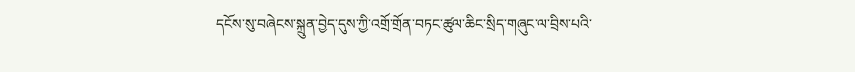དངོས་སུ་བཞེངས་སྐྲུན་བྱེད་དུས་ཀྱི་འགྲོ་གྲོན་བཏང་ཚུལ་ཆིང་སྲིད་གཞུང་ལ་བྲིས་པའི་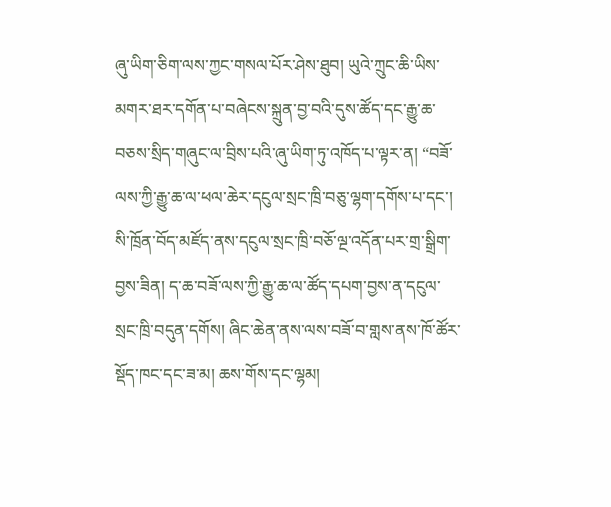ཞུ་ཡིག་ཅིག་ལས་ཀྱང་གསལ་པོར་ཤེས་ཐུབ། ཡུའེ་ཀྲུང་ཆི་ཡིས་མགར་ཐར་དགོན་པ་བཞེངས་སྐྲུན་བྱ་བའི་དུས་ཚོད་དང་རྒྱུ་ཆ་བཅས་སྲིད་གཞུང་ལ་བྲིས་པའི་ཞུ་ཡིག་ཏུ་འཁོད་པ་ལྟར་ན། “བཟོ་ལས་ཀྱི་རྒྱུ་ཆ་ལ་ཕལ་ཆེར་དངུལ་སྲང་ཁྲི་བཅུ་ལྷག་དགོས་པ་དང་། སི་ཁྲོན་བོད་མཛོད་ནས་དངུལ་སྲང་ཁྲི་བཅོ་ལྔ་འདོན་པར་གྲ་སྒྲིག་བྱས་ཟིན། ད་ཆ་བཟོ་ལས་ཀྱི་རྒྱུ་ཆ་ལ་ཚོད་དཔག་བྱས་ན་དངུལ་སྲང་ཁྲི་བདུན་དགོས། ཞིང་ཆེན་ནས་ལས་བཟོ་བ་གླས་ནས་ཁོ་ཚོར་སྡོད་ཁང་དང་ཟ་མ། ཆས་གོས་དང་ལྷམ།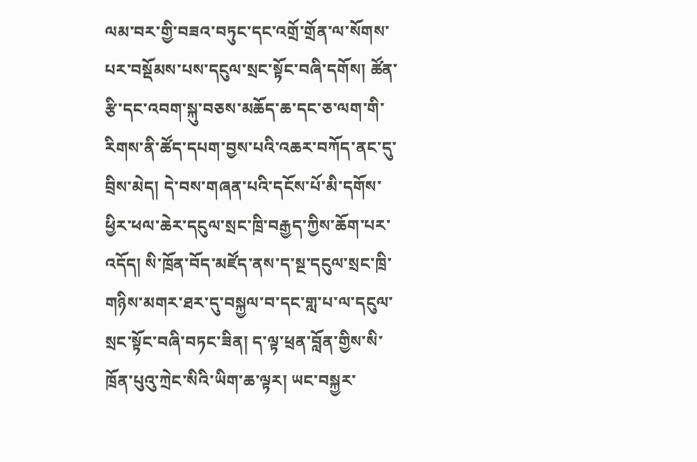ལམ་བར་གྱི་བཟའ་བཏུང་དང་འགྲོ་གྲོན་ལ་སོགས་པར་བསྡོམས་པས་དངུལ་སྲང་སྟོང་བཞི་དགོས། ཚོན་རྩི་དང་འབག་སྐུ་བཅས་མཆོད་ཆ་དང་ཅ་ལག་གི་རིགས་ནི་ཚོད་དཔག་བྱས་པའི་འཆར་བཀོད་ནང་དུ་བྲིས་མེད། དེ་བས་གཞན་པའི་དངོས་པོ་མི་དགོས་ཕྱིར་ཕལ་ཆེར་དངུལ་སྲང་ཁྲི་བརྒྱད་ཀྱིས་ཆོག་པར་འདོད། སི་ཁྲོན་བོད་མཛོད་ནས་ད་སྔ་དངུལ་སྲང་ཁྲི་གཉིས་མགར་ཐར་དུ་བསྐྱལ་བ་དང་གླ་པ་ལ་དངུལ་སྲང་སྟོང་བཞི་བཏང་ཟིན། ད་ལྟ་ཕྲན་བློན་གྱིས་སི་ཁྲོན་པུའུ་ཀྲེང་སིའི་ཡིག་ཆ་ལྟར། ཡང་བསྐྱར་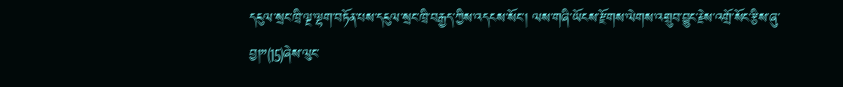དངུལ་སྲང་ཁྲི་ལྔ་ལྷག་བཏོན་པས་དངུལ་སྲང་ཁྲི་བརྒྱད་ཀྱིས་འདངས་སོང་། ལས་གཞི་ཡོངས་རྫོགས་ལེགས་འགྲུབ་བྱུང་རྗེས་འགྲོ་སོང་རྩིས་ཞུ་བྱ།”⒂ཞེས་ལུང་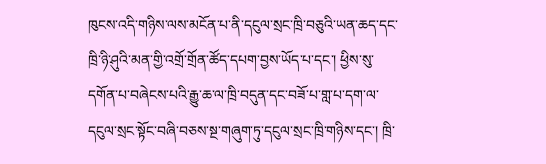ཁུངས་འདི་གཉིས་ལས་མངོན་པ་ནི་དངུལ་སྲང་ཁྲི་བཅུའི་ཡན་ཆད་དང་ཁྲི་ཉི་ཤུའི་མན་གྱི་འགྲོ་གྲོན་ཚོད་དཔག་བྱས་ཡོད་པ་དང་། ཕྱིས་སུ་དགོན་པ་བཞེངས་པའི་རྒྱུ་ཆ་ལ་ཁྲི་བདུན་དང་བཟོ་པ་གླ་པ་དག་ལ་དངུལ་སྲང་སྟོང་བཞི་བཅས་སྔ་གཞུག་ཏུ་དངུལ་སྲང་ཁྲི་གཉིས་དང་། ཁྲི་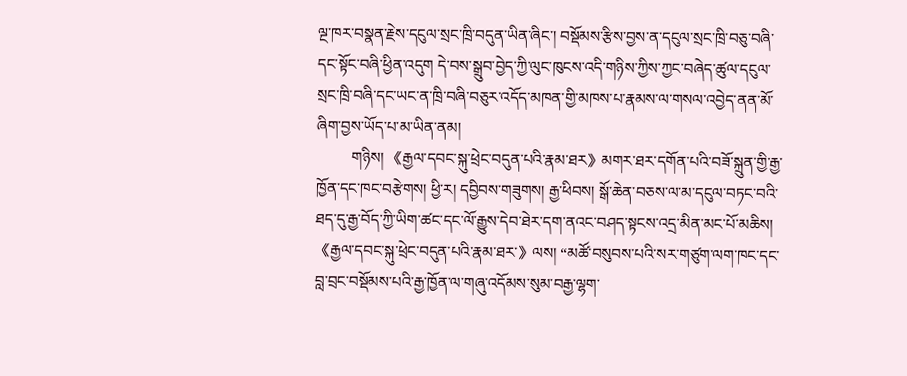ལྔ་ཁར་བསྣན་རྗེས་དངུལ་སྲང་ཁྲི་བདུན་ཡིན་ཞིང་། བསྡོམས་རྩིས་བྱས་ན་དངུལ་སྲང་ཁྲི་བཅུ་བཞི་དང་སྟོང་བཞི་ཕྱིན་འདུག དེ་བས་སྒྲུབ་བྱེད་ཀྱི་ལུང་ཁུངས་འདི་གཉིས་ཀྱིས་ཀྱང་བཞེད་ཚུལ་དངུལ་སྲང་ཁྲི་བཞི་དང་ཡང་ན་ཁྲི་བཞི་བཅུར་འདོད་མཁན་གྱི་མཁས་པ་རྣམས་ལ་གསལ་འབྱེད་ནན་མོ་ཞིག་བྱས་ཡོད་པ་མ་ཡིན་ནམ།
         གཉིས། 《རྒྱལ་དབང་སྐུ་ཕྲེང་བདུན་པའི་རྣམ་ཐར》མགར་ཐར་དགོན་པའི་བཟོ་སྐྲུན་གྱི་རྒྱ་ཁྱོན་དང་ཁང་བརྩེགས། ཕྱི་ར། དབྱིབས་གཟུགས། རྒྱ་ཕིབས། སྒོ་ཆེན་བཅས་ལ་མ་དངུལ་བཏང་བའི་ཐད་དུ་རྒྱ་བོད་ཀྱི་ཡིག་ཚང་དང་ལོ་རྒྱུས་དེབ་ཐེར་དག་ནའང་བཤད་སྟངས་འདྲ་མིན་མང་པོ་མཆིས།《རྒྱལ་དབང་སྐུ་ཕྲེང་བདུན་པའི་རྣམ་ཐར་》ལས། “མཚོ་བསུབས་པའི་སར་གཙུག་ལག་ཁང་དང་བླ་བྲང་བསྡོམས་པའི་རྒྱ་ཁྱོན་ལ་གཞུ་འདོམས་སུམ་བརྒྱ་ལྷག་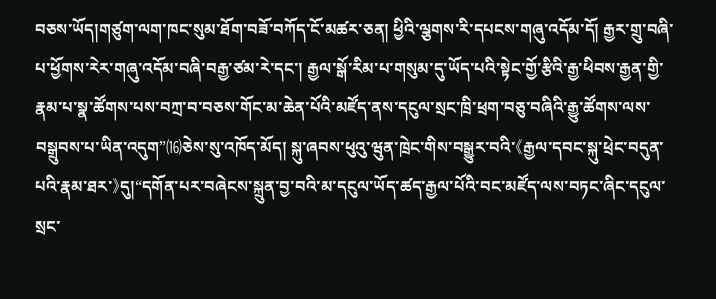བཅས་ཡོད།གཙུག་ལག་ཁང་སུམ་ཐོག་བཟོ་བཀོད་ངོ་མཚར་ཅན། ཕྱིའི་ལྕགས་རི་དཔངས་གཞུ་འདོམ་དོ། རྒྱར་གྲུ་བཞི་པ་ཕྱོགས་རེར་གཞུ་འདོམ་བཞི་བརྒྱ་ཙམ་རེ་དང་། རྒྱལ་སྒོ་རིམ་པ་གསུམ་དུ་ཡོད་པའི་སྟེང་གྱོ་རྩིའི་རྒྱ་ཕིབས་རྒྱན་གྱི་རྣམ་པ་སྣ་ཚོགས་པས་བཀྲ་བ་བཅས་གོང་མ་ཆེན་པོའི་མཛོད་ནས་དངུལ་སྲང་ཁྲི་ཕྲག་བཅུ་བཞིའི་རྒྱུ་ཚོགས་ལས་བསྒྲུབས་པ་ཡིན་འདུག”⒃ཅེས་སུ་འཁོད་མོད། སྐུ་ཞབས་ཕུའུ་ཝུན་ཁྲེང་གིས་བསྒྱུར་བའི་《རྒྱལ་དབང་སྐུ་ཕྲེང་བདུན་པའི་རྣམ་ཐར་》དུ།“དགོན་པར་བཞེངས་སྐྲུན་བྱ་བའི་མ་དངུལ་ཡོད་ཚད་རྒྱལ་པོའི་བང་མཛོད་ལས་བཏང་ཞིང་དངུལ་སྲང་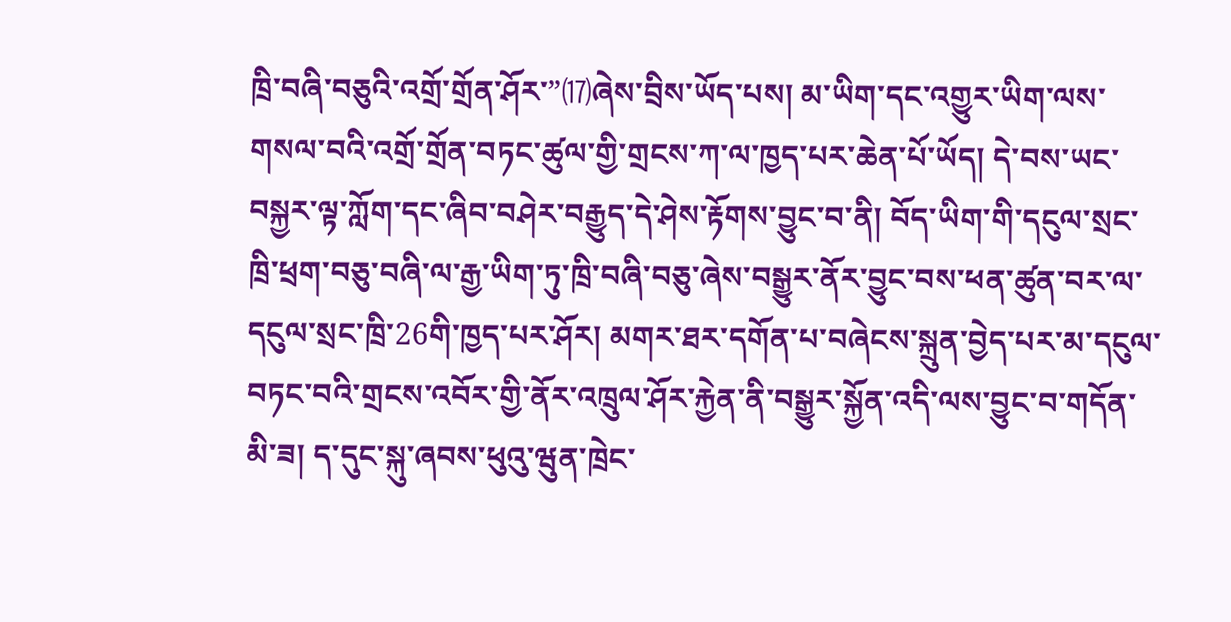ཁྲི་བཞི་བཅུའི་འགྲོ་གྲོན་ཤོར་”⒄ཞེས་བྲིས་ཡོད་པས། མ་ཡིག་དང་འགྱུར་ཡིག་ལས་གསལ་བའི་འགྲོ་གྲོན་བཏང་ཚུལ་གྱི་གྲངས་ཀ་ལ་ཁྱད་པར་ཆེན་པོ་ཡོད། དེ་བས་ཡང་བསྐྱར་ལྟ་ཀློག་དང་ཞིབ་བཤེར་བརྒྱུད་དེ་ཤེས་རྟོགས་བྱུང་བ་ནི། བོད་ཡིག་གི་དངུལ་སྲང་ཁྲི་ཕྲག་བཅུ་བཞི་ལ་རྒྱ་ཡིག་ཏུ་ཁྲི་བཞི་བཅུ་ཞེས་བསྒྱུར་ནོར་བྱུང་བས་ཕན་ཚུན་བར་ལ་དངུལ་སྲང་ཁྲི་26གི་ཁྱད་པར་ཤོར། མགར་ཐར་དགོན་པ་བཞེངས་སྐྲུན་བྱེད་པར་མ་དངུལ་བཏང་བའི་གྲངས་འབོར་གྱི་ནོར་འཁྲུལ་ཤོར་རྐྱེན་ནི་བསྒྱུར་སྐྱོན་འདི་ལས་བྱུང་བ་གདོན་མི་ཟ། ད་དུང་སྐུ་ཞབས་ཕུའུ་ཝུན་ཁྲེང་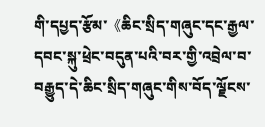གི་དཔྱད་རྩོམ་《ཆིང་སྲིད་གཞུང་དང་རྒྱལ་དབང་སྐུ་ཕྲེང་བདུན་པའི་བར་གྱི་འབྲེལ་བ་བརྒྱུད་དེ་ཆིང་སྲིད་གཞུང་གིས་བོད་ལྗོངས་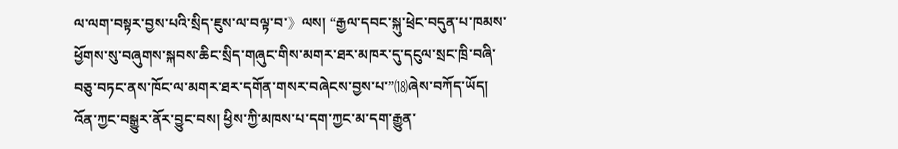ལ་ལག་བསྟར་བྱས་པའི་སྲིད་ཇུས་ལ་བལྟ་བ་》ལས། “རྒྱལ་དབང་སྐུ་ཕྲེང་བདུན་པ་ཁམས་ཕྱོགས་སུ་བཞུགས་སྐབས་ཆིང་སྲིད་གཞུང་གིས་མགར་ཐར་མཁར་དུ་དངུལ་སྲང་ཁྲི་བཞི་བཅུ་བཏང་ནས་ཁོང་ལ་མགར་ཐར་དགོན་གསར་བཞེངས་བྱས་པ་”⒅ཞེས་བཀོད་ཡོད། འོན་ཀྱང་བསྒྱུར་ནོར་བྱུང་བས། ཕྱིས་ཀྱི་མཁས་པ་དག་ཀྱང་མ་དག་རྒྱུན་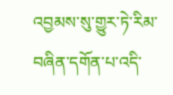འབྱམས་སུ་གྱུར་ཏེ་རིམ་བཞིན་དགོན་པ་འདི་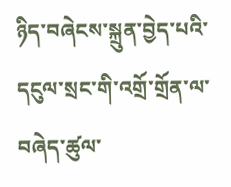ཉིད་བཞེངས་སྐྲུན་བྱེད་པའི་དངུལ་སྲང་གི་འགྲོ་གྲོན་ལ་བཞེད་ཚུལ་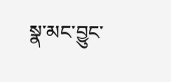སྣ་མང་བྱུང་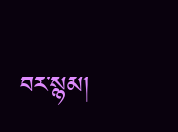བར་སྙམ།